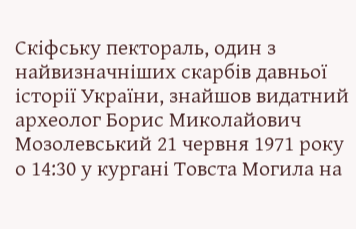Скіфську пектораль, один з найвизначніших скарбів давньої історії України, знайшов видатний археолог Борис Миколайович Мозолевський 21 червня 1971 року о 14:30 у кургані Товста Могила на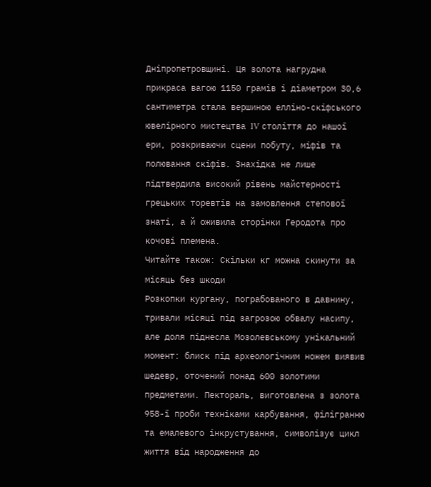Дніпропетровщині. Ця золота нагрудна прикраса вагою 1150 грамів і діаметром 30,6 сантиметра стала вершиною елліно-скіфського ювелірного мистецтва IV століття до нашої ери, розкриваючи сцени побуту, міфів та полювання скіфів. Знахідка не лише підтвердила високий рівень майстерності грецьких торевтів на замовлення степової знаті, а й оживила сторінки Геродота про кочові племена.
Читайте також: Скільки кг можна скинути за місяць без шкоди
Розкопки кургану, пограбованого в давнину, тривали місяці під загрозою обвалу насипу, але доля піднесла Мозолевському унікальний момент: блиск під археологічним ножем виявив шедевр, оточений понад 600 золотими предметами. Пектораль, виготовлена з золота 958-ї проби техніками карбування, філігранню та емалевого інкрустування, символізує цикл життя від народження до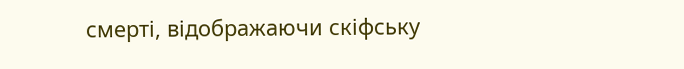смерті, відображаючи скіфську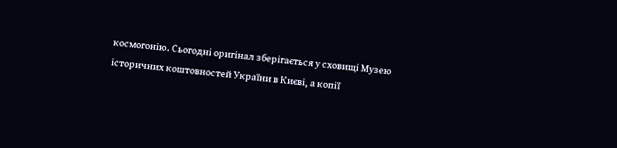космогонію. Сьогодні оригінал зберігається у сховищі Музею історичних коштовностей України в Києві, а копії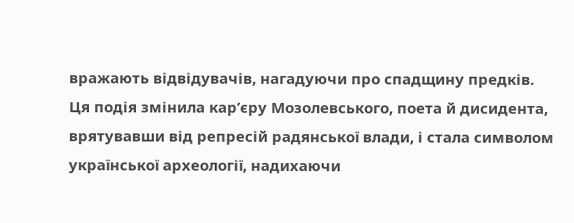вражають відвідувачів, нагадуючи про спадщину предків.
Ця подія змінила кар’єру Мозолевського, поета й дисидента, врятувавши від репресій радянської влади, і стала символом української археології, надихаючи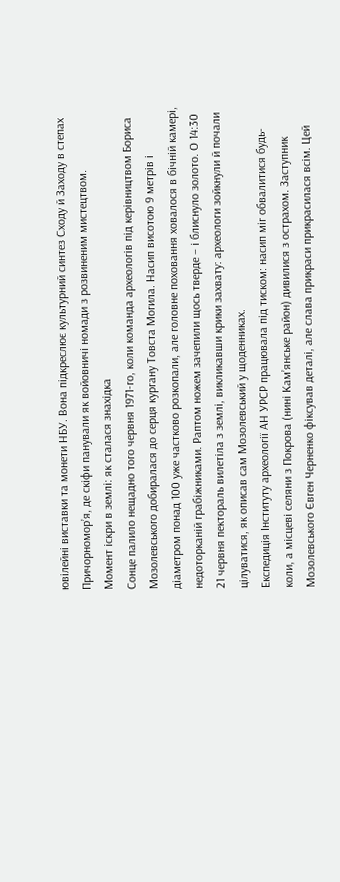ювілейні виставки та монети НБУ. Вона підкреслює культурний синтез Сходу й Заходу в степах Причорномор’я, де скіфи панували як войовничі номади з розвиненим мистецтвом.
Момент іскри в землі: як сталася знахідка
Сонце палило нещадно того червня 1971-го, коли команда археологів під керівництвом Бориса Мозолевського добиралася до серця кургану Товста Могила. Насип висотою 9 метрів і діаметром понад 100 уже частково розкопали, але головне поховання ховалося в бічній камері, недоторканій грабіжниками. Раптом ножем зачепили щось тверде – і блиснуло золото. О 14:30 21 червня пектораль вилетіла з землі, викликавши крики захвату: археологи зойкнули й почали цілуватися, як описав сам Мозолевський у щоденниках.
Експедиція Інституту археології АН УРСР працювала під тиском: насип міг обвалитися будь-коли, а місцеві селяни з Покрова (нині Кам’янське район) дивилися з острахом. Заступник Мозолевського Євген Черненко фіксував деталі, але слава прикраси прикрасилася всім. Цей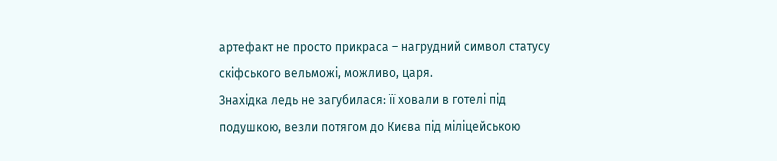артефакт не просто прикраса – нагрудний символ статусу скіфського вельможі, можливо, царя.
Знахідка ледь не загубилася: її ховали в готелі під подушкою, везли потягом до Києва під міліцейською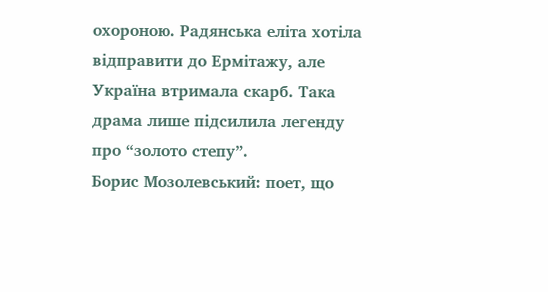охороною. Радянська еліта хотіла відправити до Ермітажу, але Україна втримала скарб. Така драма лише підсилила легенду про “золото степу”.
Борис Мозолевський: поет, що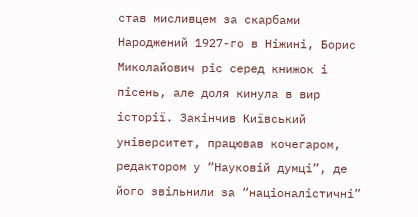став мисливцем за скарбами
Народжений 1927-го в Ніжині, Борис Миколайович ріс серед книжок і пісень, але доля кинула в вир історії. Закінчив Київський університет, працював кочегаром, редактором у “Науковій думці”, де його звільнили за “націоналістичні”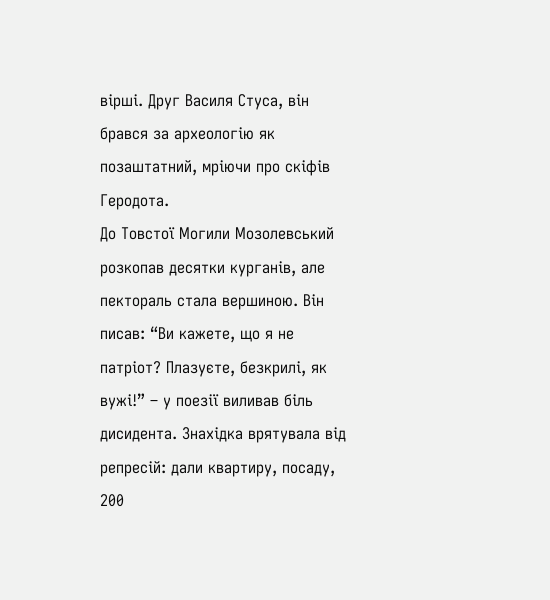вірші. Друг Василя Стуса, він брався за археологію як позаштатний, мріючи про скіфів Геродота.
До Товстої Могили Мозолевський розкопав десятки курганів, але пектораль стала вершиною. Він писав: “Ви кажете, що я не патріот? Плазуєте, безкрилі, як вужі!” – у поезії виливав біль дисидента. Знахідка врятувала від репресій: дали квартиру, посаду, 200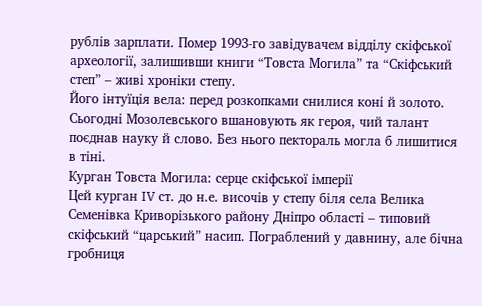рублів зарплати. Помер 1993-го завідувачем відділу скіфської археології, залишивши книги “Товста Могила” та “Скіфський степ” – живі хроніки степу.
Його інтуїція вела: перед розкопками снилися коні й золото. Сьогодні Мозолевського вшановують як героя, чий талант поєднав науку й слово. Без нього пектораль могла б лишитися в тіні.
Курган Товста Могила: серце скіфської імперії
Цей курган IV ст. до н.е. височів у степу біля села Велика Семенівка Криворізького району Дніпро області – типовий скіфський “царський” насип. Пограблений у давнину, але бічна гробниця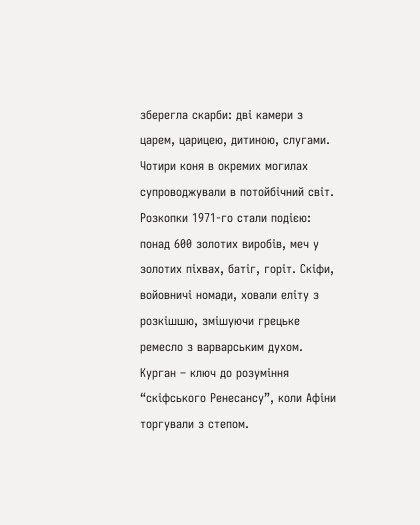зберегла скарби: дві камери з царем, царицею, дитиною, слугами. Чотири коня в окремих могилах супроводжували в потойбічний світ.
Розкопки 1971-го стали подією: понад 600 золотих виробів, меч у золотих піхвах, батіг, горіт. Скіфи, войовничі номади, ховали еліту з розкішшю, змішуючи грецьке ремесло з варварським духом. Курган – ключ до розуміння “скіфського Ренесансу”, коли Афіни торгували з степом.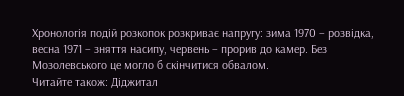Хронологія подій розкопок розкриває напругу: зима 1970 – розвідка, весна 1971 – зняття насипу, червень – прорив до камер. Без Мозолевського це могло б скінчитися обвалом.
Читайте також: Діджитал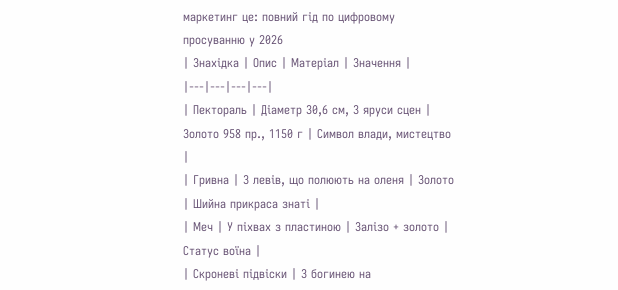маркетинг це: повний гід по цифровому просуванню у 2026
| Знахідка | Опис | Матеріал | Значення |
|---|---|---|---|
| Пектораль | Діаметр 30,6 см, 3 яруси сцен | Золото 958 пр., 1150 г | Символ влади, мистецтво |
| Гривна | З левів, що полюють на оленя | Золото | Шийна прикраса знаті |
| Меч | У піхвах з пластиною | Залізо + золото | Статус воїна |
| Скроневі підвіски | З богинею на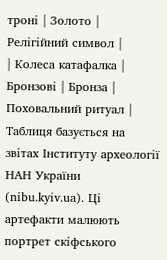троні | Золото | Релігійний символ |
| Колеса катафалка | Бронзові | Бронза | Поховальний ритуал |
Таблиця базується на звітах Інституту археології НАН України (nibu.kyiv.ua). Ці артефакти малюють портрет скіфського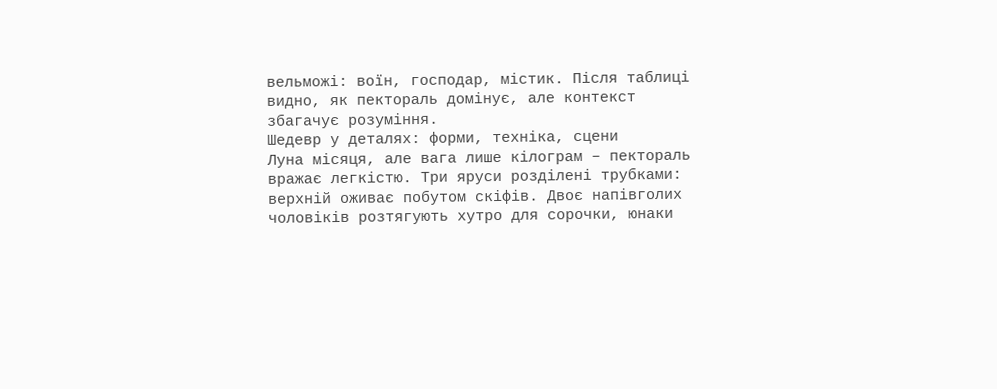вельможі: воїн, господар, містик. Після таблиці видно, як пектораль домінує, але контекст збагачує розуміння.
Шедевр у деталях: форми, техніка, сцени
Луна місяця, але вага лише кілограм – пектораль вражає легкістю. Три яруси розділені трубками: верхній оживає побутом скіфів. Двоє напівголих чоловіків розтягують хутро для сорочки, юнаки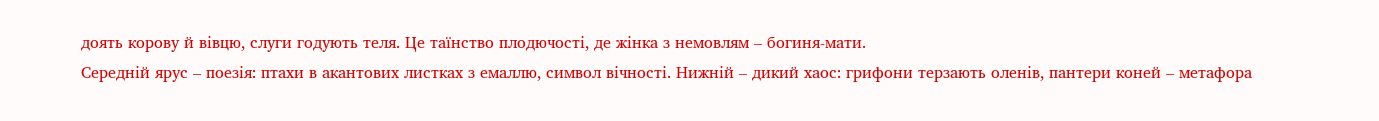доять корову й вівцю, слуги годують теля. Це таїнство плодючості, де жінка з немовлям – богиня-мати.
Середній ярус – поезія: птахи в акантових листках з емаллю, символ вічності. Нижній – дикий хаос: грифони терзають оленів, пантери коней – метафора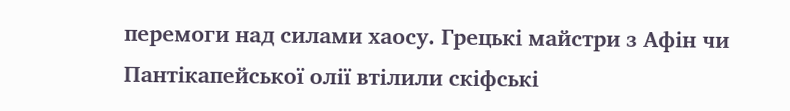перемоги над силами хаосу. Грецькі майстри з Афін чи Пантікапейської олії втілили скіфські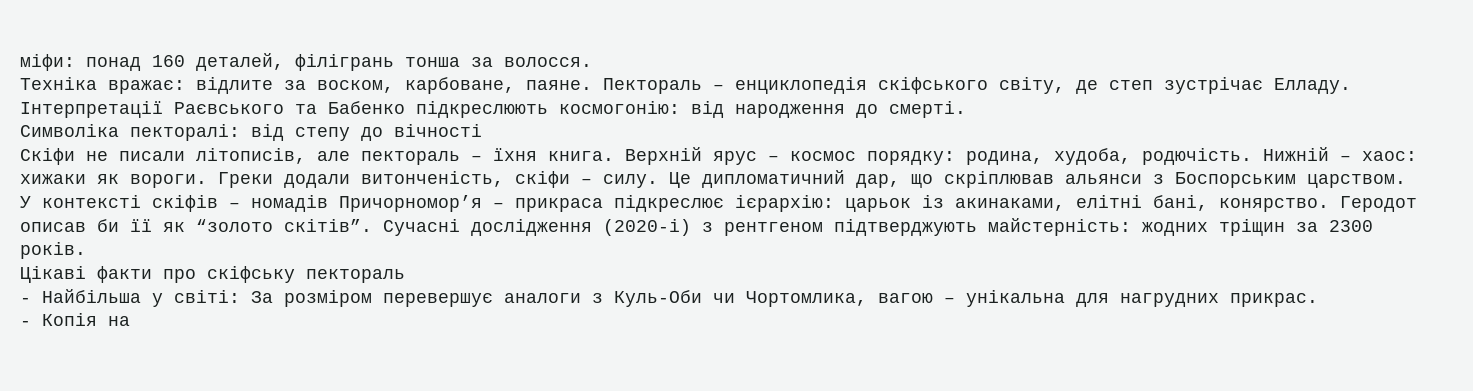міфи: понад 160 деталей, філігрань тонша за волосся.
Техніка вражає: відлите за воском, карбоване, паяне. Пектораль – енциклопедія скіфського світу, де степ зустрічає Елладу. Інтерпретації Раєвського та Бабенко підкреслюють космогонію: від народження до смерті.
Символіка пекторалі: від степу до вічності
Скіфи не писали літописів, але пектораль – їхня книга. Верхній ярус – космос порядку: родина, худоба, родючість. Нижній – хаос: хижаки як вороги. Греки додали витонченість, скіфи – силу. Це дипломатичний дар, що скріплював альянси з Боспорським царством.
У контексті скіфів – номадів Причорномор’я – прикраса підкреслює ієрархію: царьок із акинаками, елітні бані, конярство. Геродот описав би її як “золото скітів”. Сучасні дослідження (2020-і) з рентгеном підтверджують майстерність: жодних тріщин за 2300 років.
Цікаві факти про скіфську пектораль
- Найбільша у світі: За розміром перевершує аналоги з Куль-Оби чи Чортомлика, вагою – унікальна для нагрудних прикрас.
- Копія на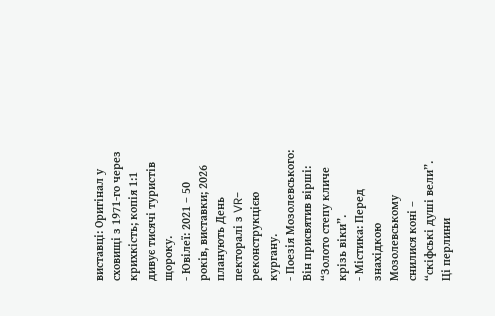виставці: Оригінал у сховищі з 1971-го через крихкість; копія 1:1 дивує тисячі туристів щороку.
- Ювілеї: 2021 – 50 років, виставки; 2026 планують День пекторалі з VR-реконструкцією кургану.
- Поезія Мозолевського: Він присвятив вірші: “Золото степу кличе крізь віки”.
- Містика: Перед знахідкою Мозолевському снилися коні – “скіфські душі вели”.
Ці перлини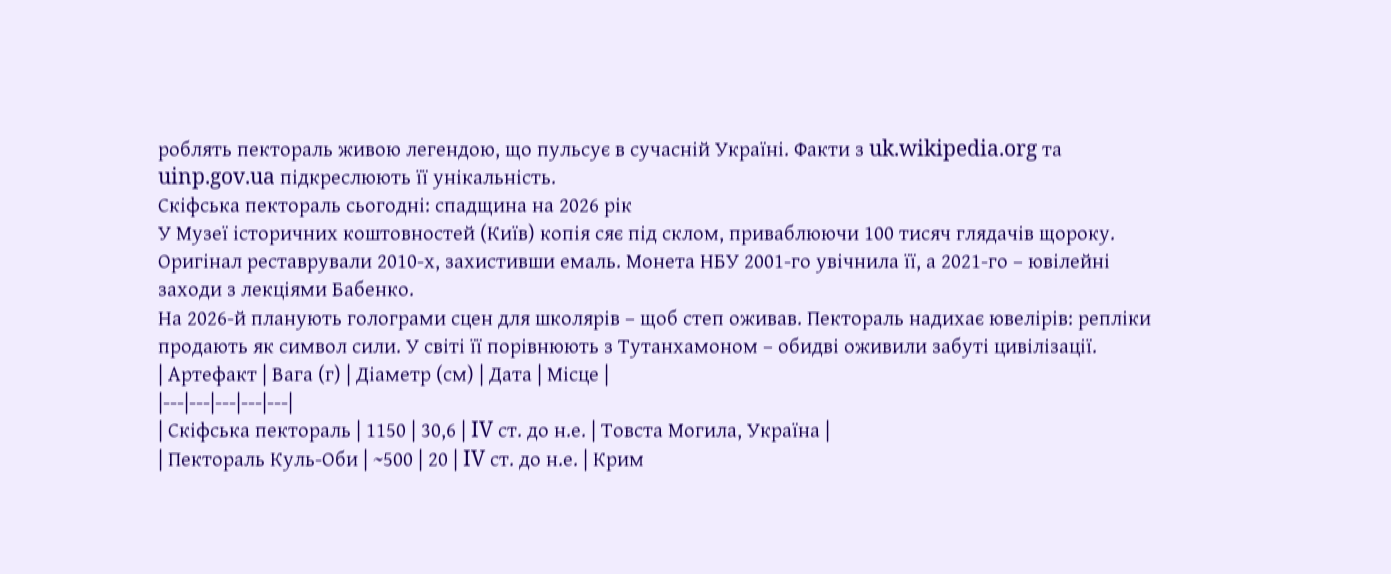роблять пектораль живою легендою, що пульсує в сучасній Україні. Факти з uk.wikipedia.org та uinp.gov.ua підкреслюють її унікальність.
Скіфська пектораль сьогодні: спадщина на 2026 рік
У Музеї історичних коштовностей (Київ) копія сяє під склом, приваблюючи 100 тисяч глядачів щороку. Оригінал реставрували 2010-х, захистивши емаль. Монета НБУ 2001-го увічнила її, а 2021-го – ювілейні заходи з лекціями Бабенко.
На 2026-й планують голограми сцен для школярів – щоб степ оживав. Пектораль надихає ювелірів: репліки продають як символ сили. У світі її порівнюють з Тутанхамоном – обидві оживили забуті цивілізації.
| Артефакт | Вага (г) | Діаметр (см) | Дата | Місце |
|---|---|---|---|---|
| Скіфська пектораль | 1150 | 30,6 | IV ст. до н.е. | Товста Могила, Україна |
| Пектораль Куль-Оби | ~500 | 20 | IV ст. до н.е. | Крим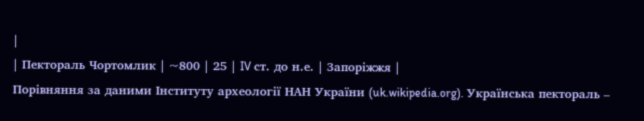|
| Пектораль Чортомлик | ~800 | 25 | IV ст. до н.е. | Запоріжжя |
Порівняння за даними Інституту археології НАН України (uk.wikipedia.org). Українська пектораль –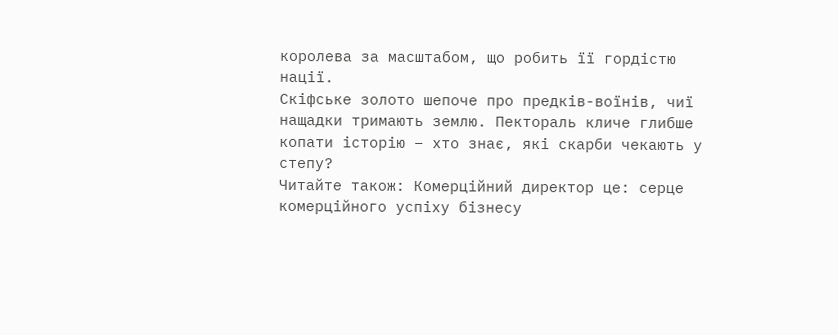королева за масштабом, що робить її гордістю нації.
Скіфське золото шепоче про предків-воїнів, чиї нащадки тримають землю. Пектораль кличе глибше копати історію – хто знає, які скарби чекають у степу?
Читайте також: Комерційний директор це: серце комерційного успіху бізнесу